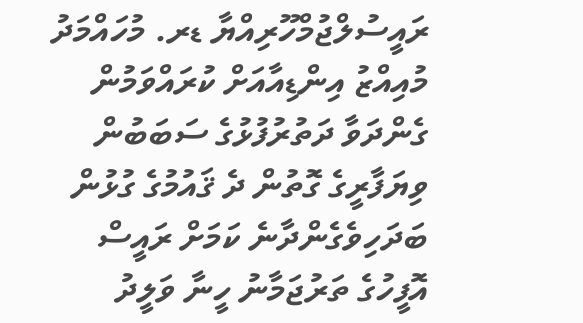ރައީސުލްޖުމްހޫރިއްޔާ ޑރ. މުހައްމަދު މުއިއްޒު އިންޑިއާއަށް ކުރައްވަމުން ގެންދަވާ ދަތުރުފުޅުގެ ސަބަބުން ވިޔަފާރީގެ ގޮތުން ދެ ޤައުމުގެ ގުޅުން ބަދަހިވެގެންދާނެ ކަމަށް ރައީސް އޮފީހުގެ ތަރުޖަމާނު ހީނާ ވަލީދު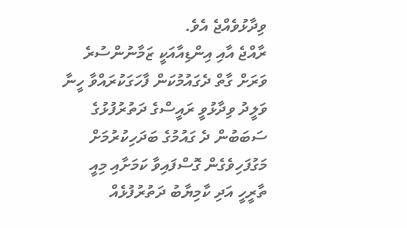ވިދާޅުވެއްޖެ އެވެ.
ރާއްޖެ އާއި އިންޑިއާއަކީ ޒަމާނުންސުރެ ވަރަށް ގާތް ދެގައުމުކަން ފާހަގަކުރައްވާ ހީނާ ވަލީދު ވިދާޅުވީ ރައީސްގެ ދަތުރުފުޅުގެ ސަބަބުން ދެ ގައުމުގެ ބަދަހިކުރުމަށް މަގުފަހިވެގެން ގޮސްފައިވާ ކަމަށާއި މިއީ ތާރީހީ އަދި ކާމިޔާބު ދަތުރުފުޅެއް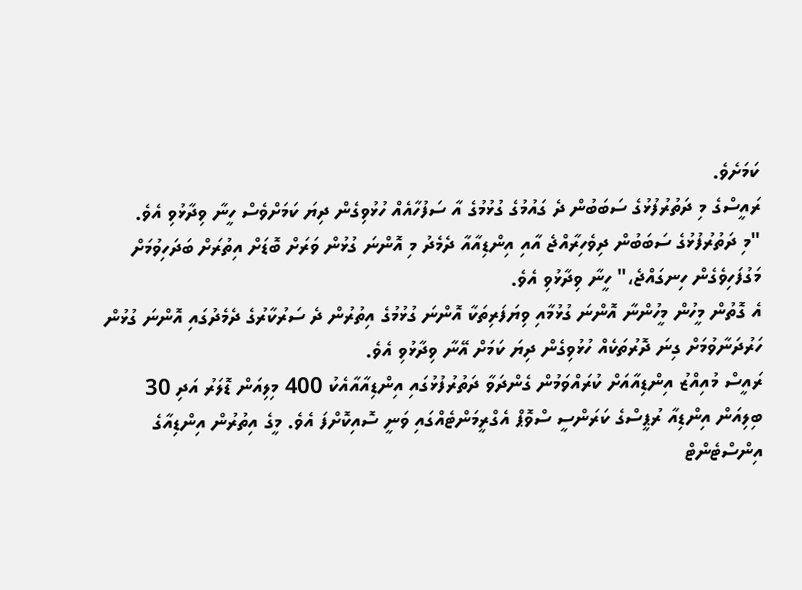ކަމަށެވެ.
ރައީސްގެ މި ދަތުރުފުޅުގެ ސަބަބުން ދެ ގައުމުގެ ގުޅުމުގެ އާ ސަފުހާއެއް ހުޅުވިގެން ދިޔަ ކަމަށްވެސް ހީނާ ވިދާޅުވި އެވެ.
"މި ދަތުރުފުޅުގެ ސަބަބުން ދިވެހިރާއްޖެ އާއި އިންޑިއާއާ ދެމެދު މި އޮންނަ ގުޅުން ވަރަށް ބޮޑަށް އިތުރަށް ބަދަހިވުމަށް މަގުފަހިވެގެން ހިނގައްޖެ،" ހީނާ ވިދާޅުވި އެވެ.
އެ ގޮތުން މީހުން މީހުންނާ އޮންނަ ގުޅުމާއި ވިޔަފަރިތަކާ އޮންނަ ގުޅުމުގެ އިތުރުން ދެ ސަރުކާރުގެ ދެމެދުގައި އޮންނަ ގުޅުން ހަރުދަނާވުމަށް ގިނަ ދޮރުތަކެއް ހުޅުވިގެން ދިޔަ ކަމަށް އޭނާ ވިދާޅުވި އެވެ.
ރައީސް މުއިއްޒު އިންޑިއާއަށް ކުރައްވަމުން ގެންދަވާ ދަތުރުފުޅުގައި އިންޑިއާއާއެކު 400 މިލިއަން ޑޮލަރު އަދި 30 ބިލިއަން އިންޑިއާ ރުޕީސްގެ ކަރަންސީ ސްވޮޕް އެގްރީމަންޓެއްގައި ވަނީ ސޮއިކޮށްފަ އެވެ. މީގެ އިތުރުން އިންޑިއާގެ އިންސްޓެންޓް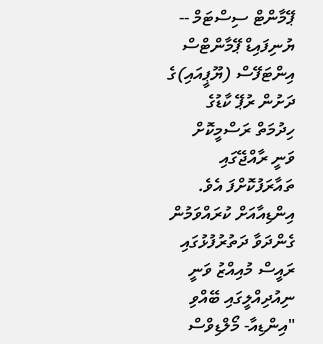ޕޭމާންޓް ސިސްޓަމް -- ޔުނިފައިޑް ޕޭމާންޓްސް އިންޓަފޭސް (ޔޫޕީއައި)ގެ ދަށުން ރުޕޭ ކާޑުގެ ހިދުމަތް ރަސްމީކޮށް ވަނީ ރާއްޖޭގައި ތައާރަފުކޮށްފަ އެވެ.
އިންޑިއާއަށް ކުރައްވަމުން ގެންދަވާ ދަތުރުފުޅުގައި ރައީސް މުއިއްޒު ވަނީ ނިއުދިއްލީގައި ބޭއްވި "އިންޑިއާ- މޯލްޑިވްސް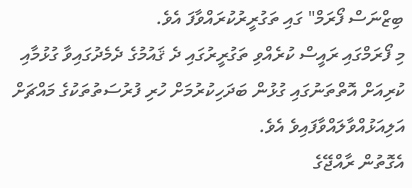ބިޒްނަސް ފޯރަމް" ގައި ތަގުރީރުކުރައްވާފަ އެވެ.
މި ފޯރަމްގައި ރައީސް ކުރެއްވި ތަގުރީރުގައި ދެ ޤައުމުގެ ދެމެދުގައިވާ ގުޅުމާއި ކުރިއަށް އޮތްތަނުގައި ގުޅުން ބަދަހިކުރުމަށް ހުރި ފުރުސަތުތަކުގެ މައްޗަށް އަލިއަޅުއްވާލައްވާފައިވެ އެވެ.
އެގޮތުން ރާއްޖޭގެ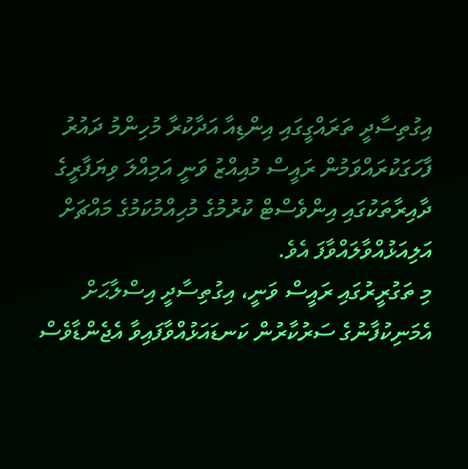އިގުތިސާދީ ތަރައްގީގައި އިންޑިއާ އަދާކުރާ މުހިންމު ދައުރު ފާހަގަކުރައްވަމުން ރައީސް މުއިއްޒު ވަނީ އަމިއްލަ ވިޔަފާރީގެ ދާއިރާތަކުގައި އިންވެސްޓް ކުރުމުގެ މުހިއްމުކަމުގެ މައްޗަށް އަލިއަޅުއްވާލައްވާފަ އެވެ.
މި ތަގުރީރުގައި ރައީސް ވަނީ، އިގުތިސާދީ އިސްލާޙަށް އެމަނިކުފާނުގެ ސަރުކާރުން ކަނޑައަޅުއްވާފައިވާ އެޖެންޑާވެސް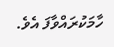ހާމަކުރައްވާފަ އެވެ.